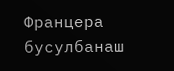Францера бусулбанаш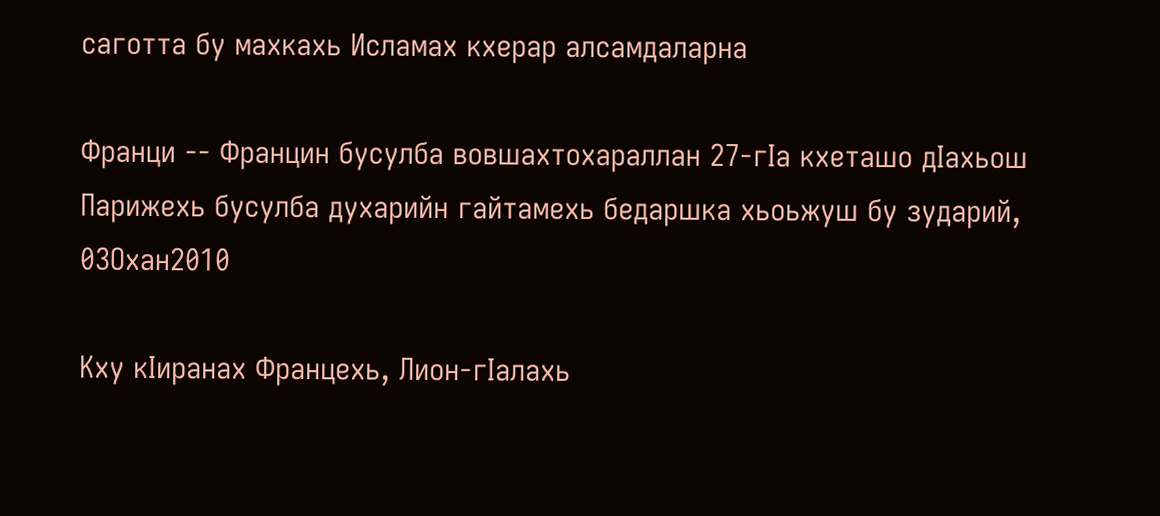саготта бу махкахь Исламах кхерар алсамдаларна

Франци -- Францин бусулба вовшахтохараллан 27-гIа кхеташо дIахьош Парижехь бусулба духарийн гайтамехь бедаршка хьоьжуш бу зударий, 03Охан2010

Кху кIиранах Францехь, Лион-гIалахь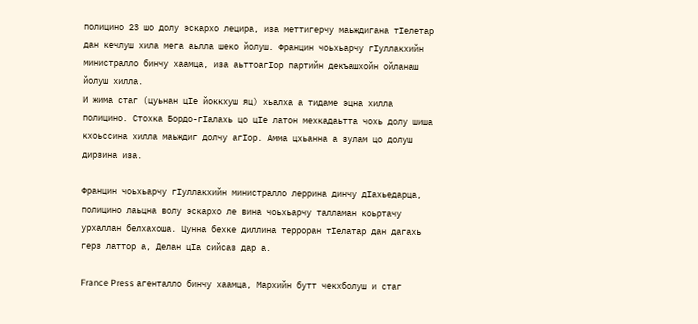полицино 23 шо долу эскархо лецира, иза меттигерчу маьждигана тIелетар дан кечлуш хила мега аьлла шеко йолуш. Францин чоьхьарчу гIуллакхийн министралло бинчу хаамца, иза аьттоагIор партийн декъашхойн ойланаш йолуш хилла.
И жима стаг (цуьнан цIе йоккхуш яц) хьалха а тидаме эцна хилла полицино. Стохка Бордо-гIалахь цо цIе латон мехкадаьтта чохь долу шиша кхоьссина хилла маьждиг долчу агIор. Амма цхьанна а зулам цо долуш дирзина иза.

Францин чоьхьарчу гIуллакхийн министралло леррина динчу дIахьедарца, полицино лаьцна волу эскархо ле вина чоьхьарчу талламан коьртачу урхаллан белхахоша. Цунна бехке диллина терроран тIелатар дан дагахь герз латтор а, Делан цIа сийсаз дар а.

France Press агенталло бинчу хаамца, Мархийн бутт чекхболуш и стаг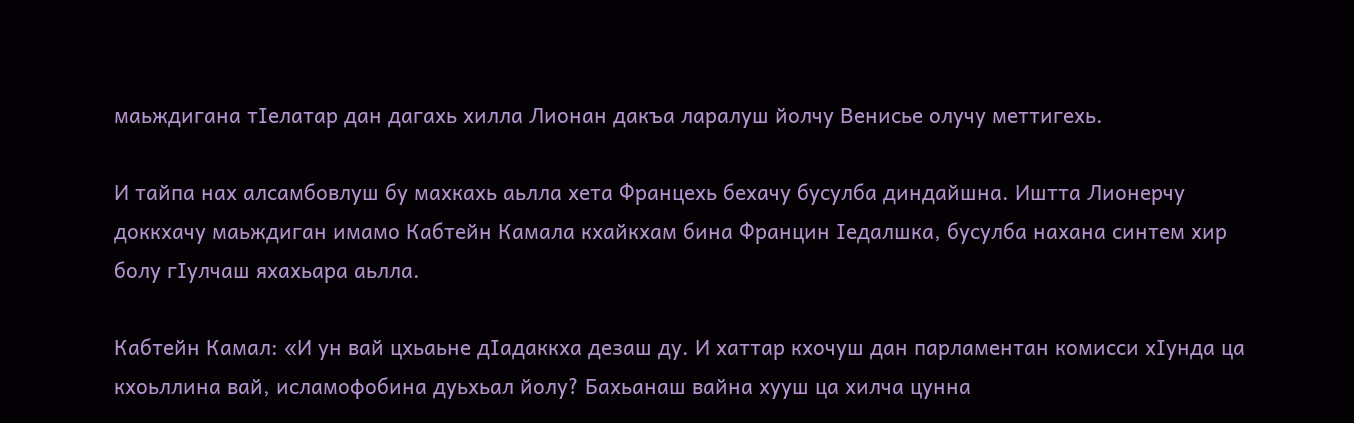маьждигана тIелатар дан дагахь хилла Лионан дакъа ларалуш йолчу Венисье олучу меттигехь.

И тайпа нах алсамбовлуш бу махкахь аьлла хета Францехь бехачу бусулба диндайшна. Иштта Лионерчу доккхачу маьждиган имамо Кабтейн Камала кхайкхам бина Францин Iедалшка, бусулба нахана синтем хир болу гIулчаш яхахьара аьлла.

Кабтейн Камал: «И ун вай цхьаьне дIадаккха дезаш ду. И хаттар кхочуш дан парламентан комисси хIунда ца кхоьллина вай, исламофобина дуьхьал йолу? Бахьанаш вайна хууш ца хилча цунна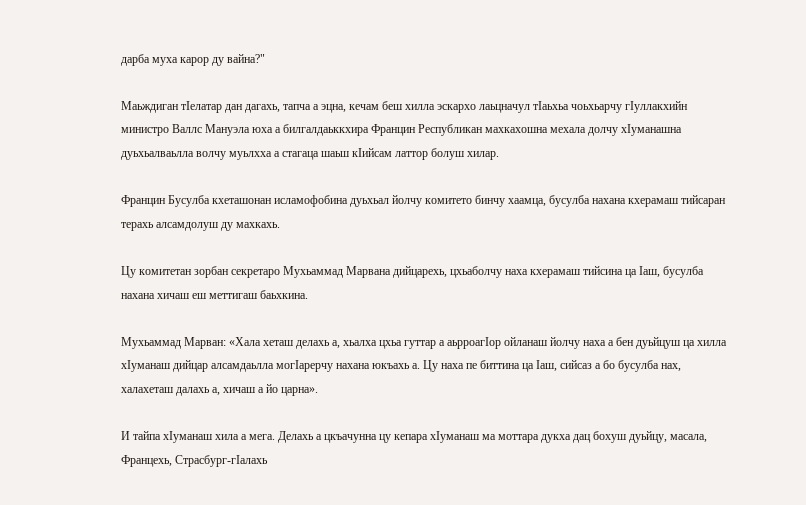дарба муха карор ду вайна?"

Маьждиган тIелатар дан дагахь, тапча а эцна, кечам беш хилла эскархо лаьцначул тIаьхьа чоьхьарчу гIуллакхийн министро Валлс Мануэла юха а билгалдаьккхира Францин Республикан махкахошна мехала долчу хIуманашна дуьхьалваьлла волчу муьлхха а стагаца шаьш кIийсам латтор болуш хилар.

Францин Бусулба кхеташонан исламофобина дуьхьал йолчу комитето бинчу хаамца, бусулба нахана кхерамаш тийсаран терахь алсамдолуш ду махкахь.

Цу комитетан зорбан секретаро Мухьаммад Марвана дийцарехь, цхьаболчу наха кхерамаш тийсина ца Iаш, бусулба нахана хичаш еш меттигаш баьхкина.

Мухьаммад Марван: «Хала хеташ делахь а, хьалха цхьа гуттар а аьрроагIор ойланаш йолчу наха а бен дуьйцуш ца хилла хIуманаш дийцар алсамдаьлла могIарерчу нахана юкъахь а. Цу наха пе биттина ца Iаш, сийсаз а бо бусулба нах, халахеташ далахь а, хичаш а йо царна».

И тайпа хIуманаш хила а мега. Делахь а цкъачунна цу кепара хIуманаш ма моттара дукха дац бохуш дуьйцу, масала, Францехь, Страсбург-гIалахь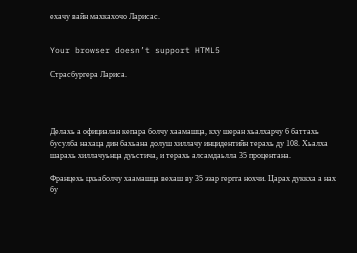ехачу вайн махкахочо Ларисас.


Your browser doesn’t support HTML5

Страсбургера Лариса.




Делахь а официалан кепара болчу хаамашца, кху шеран хьалхарчу 6 баттахь бусулба нахаца дин бахьана долуш хиллачу инцидентийн терахь ду 108. Хьалха шарахь хиллачуьнца дуьстича, и терахь алсамдаьлла 35 процентана.

Францехь цхьаболчу хаамашца вехаш ву 35 эзар гергга нохчи. Царах дуккха а нах бу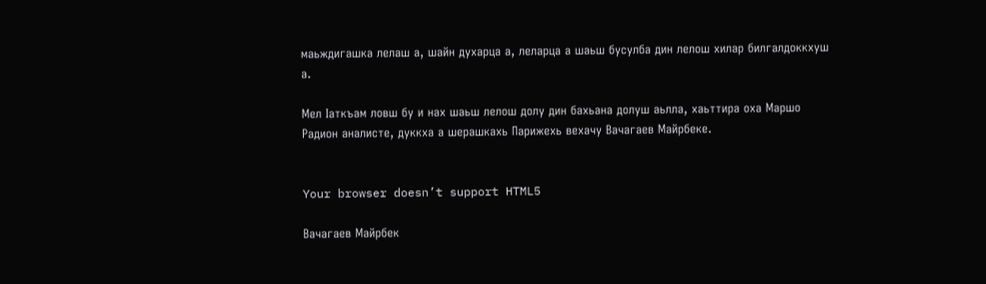маьждигашка лелаш а, шайн духарца а, леларца а шаьш бусулба дин лелош хилар билгалдоккхуш а.

Мел Iаткъам ловш бу и нах шаьш лелош долу дин бахьана долуш аьлла, хаьттира оха Маршо Радион аналисте, дуккха а шерашкахь Парижехь вехачу Вачагаев Майрбеке.


Your browser doesn’t support HTML5

Вачагаев Майрбек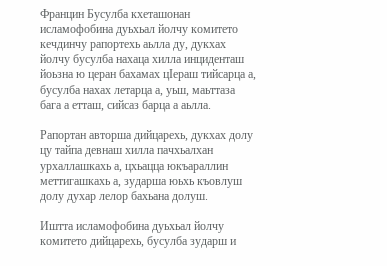Францин Бусулба кхеташонан исламофобина дуьхьал йолчу комитето кечдинчу рапортехь аьлла ду, дукхах йолчу бусулба нахаца хилла инциденташ йоьзна ю церан бахамах цIераш тийсарца а, бусулба нахах летарца а, уьш, маьттаза бага а етташ, сийсаз барца а аьлла.

Рапортан авторша дийцарехь, дукхах долу цу тайпа девнаш хилла пачхьалхан урхаллашкахь а, цхьацца юкъараллин меттигашкахь а, зударша юьхь къовлуш долу духар лелор бахьана долуш.

Иштта исламофобина дуьхьал йолчу комитето дийцарехь, бусулба зударш и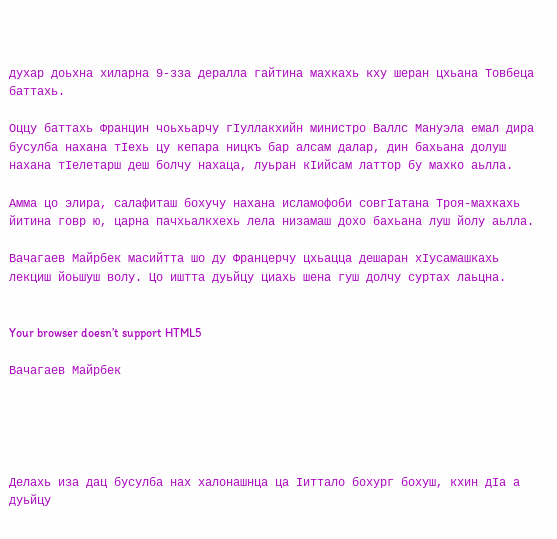духар доьхна хиларна 9-зза дералла гайтина махкахь кху шеран цхьана Товбеца баттахь.

Оццу баттахь Францин чоьхьарчу гIуллакхийн министро Валлс Мануэла емал дира бусулба нахана тIехь цу кепара ницкъ бар алсам далар, дин бахьана долуш нахана тIелетарш деш болчу нахаца, луьран кIийсам латтор бу махко аьлла.

Амма цо элира, салафиташ бохучу нахана исламофоби совгIатана Троя-махкахь йитина говр ю, царна пачхьалкхехь лела низамаш дохо бахьана луш йолу аьлла.

Вачагаев Майрбек масийтта шо ду Францерчу цхьацца дешаран хIусамашкахь лекциш йоьшуш волу. Цо иштта дуьйцу циахь шена гуш долчу суртах лаьцна.


Your browser doesn’t support HTML5

Вачагаев Майрбек





Делахь иза дац бусулба нах халонашнца ца Iиттало бохург бохуш, кхин дIа а дуьйцу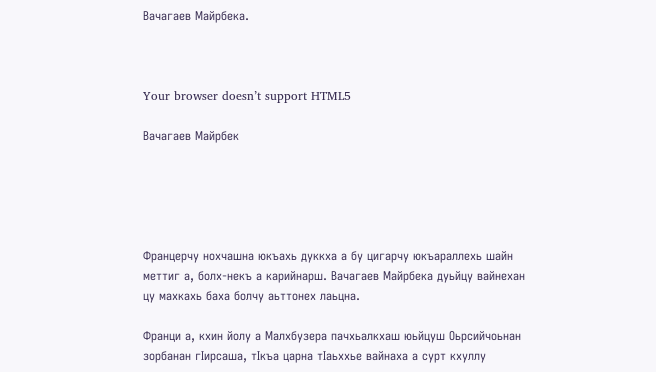Вачагаев Майрбека.



Your browser doesn’t support HTML5

Вачагаев Майрбек





Францерчу нохчашна юкъахь дуккха а бу цигарчу юкъараллехь шайн меттиг а, болх-некъ а карийнарш. Вачагаев Майрбека дуьйцу вайнехан цу махкахь баха болчу аьттонех лаьцна.

Франци а, кхин йолу а Малхбузера пачхьалкхаш юьйцуш Оьрсийчоьнан зорбанан гIирсаша, тIкъа царна тIаьххье вайнаха а сурт кхуллу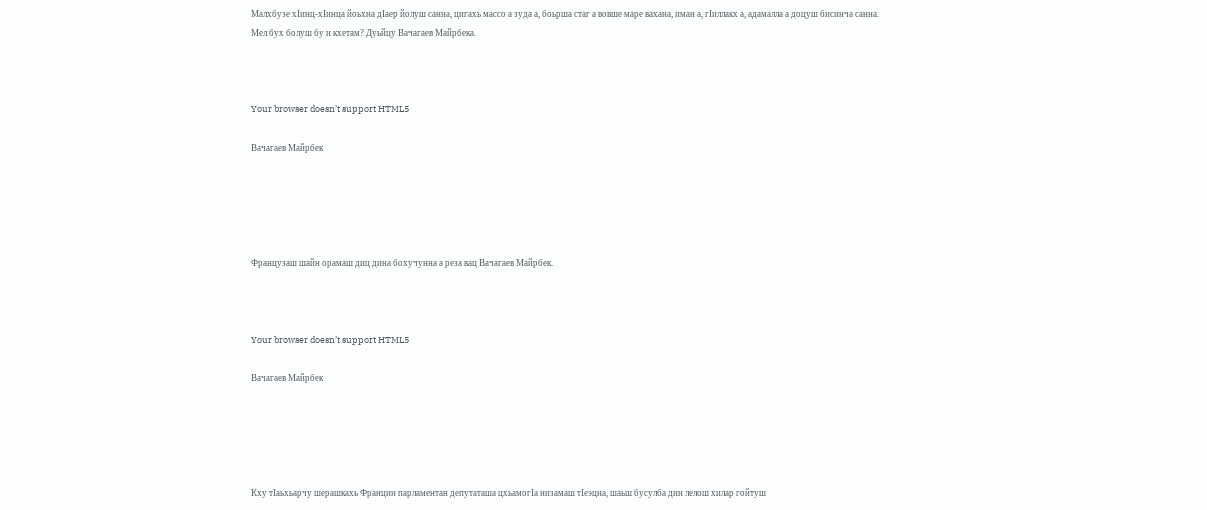Малхбузе хIинц-хIинца йоьхна дIаер йолуш санна, цигахь массо а зуда а, боьрша стаг а вовше маре вахана, иман а, гIиллакх а, адамалла а доцуш бисинча санна. Мел бух болуш бу и кхетам? Дуьйцу Вачагаев Майрбека.



Your browser doesn’t support HTML5

Вачагаев Майрбек





Французаш шайн орамаш диц дина бохучунна а реза вац Вачагаев Майрбек.



Your browser doesn’t support HTML5

Вачагаев Майрбек





Кху тIаьхьарчу шерашкахь Францин парламентан депутаташа цхьамогIа низамаш тIеэцна, шаьш бусулба дин лелош хилар гойтуш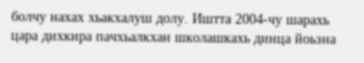болчу нахах хьакхалуш долу. Иштта 2004-чу шарахь цара дихкира пачхьалкхан школашкахь динца йоьзна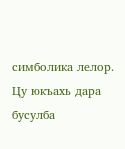симболика лелор. Цу юкъахь дара бусулба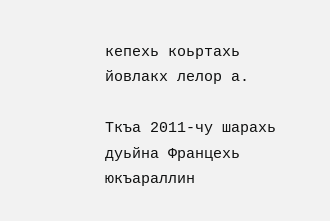кепехь коьртахь йовлакх лелор а.

Ткъа 2011-чу шарахь дуьйна Францехь юкъараллин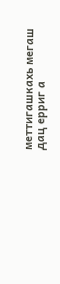меттигашкахь мегаш дац ерриг а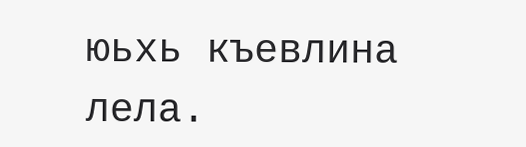юьхь къевлина лела.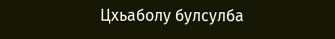Цхьаболу булсулба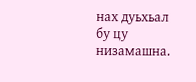нах дуьхьал бу цу низамашна.